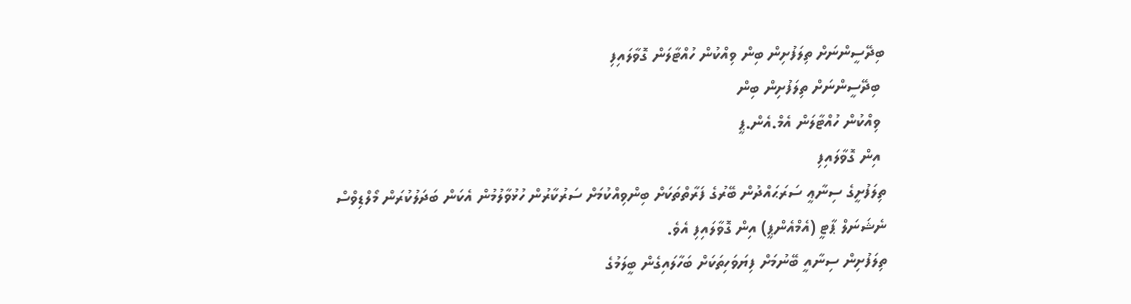ބިދޭސީންނަށް ތިލަފުށިން ބިން ވިއްކުން ހުއްޓާލަން ގޮވާލައިފި
 ބިދޭސީންނަށް ތިލަފުށިން ބިން
 ވިއްކުން ހުއްޓާލަން އެމް.އެން.ޕީ
 އިން ގޮވާލައިފި
ތިލަފުށީގެ ސިނާޢީ ސަރަޙައްދުން ބޭރުގެ ފަރާތްތަކަށް ބިންވިއްކުމަށް ސަރުކާރުން ހުޅުވާލުމުން އެކަން ބަދަލުކުރަން މޯލްޑިވްސް ނެޝަނަލް ޕާޓީ (އެމްއެންޕީ) އިން ގޮވާލައިފި އެވެ.
ތިލަފުށިން ސިނާއީ ބޭނުމަށް ފިޔަވަހިތަކަށް ބަހާލައިގެން ބީލަމުގެ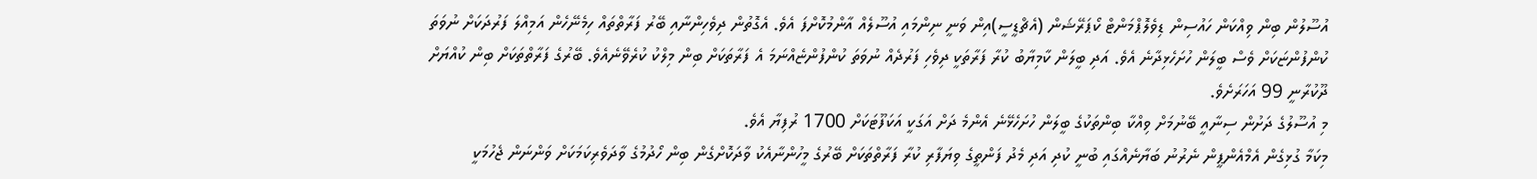އުސޫލުން ބިން ވިއްކަން ހައުސިން ޑިވެލޮޕްމަންޓް ކޯޕަރޭޝަން (އެޗްޑީސީ)އިން ވަނީ ނިންމައި އުސޫލެއް އާންމުކޮށްފަ އެވެ. އެގޮތުން ދިވެހިންނާއި ބޭރު ފަރާތްތައް ހިމެނޭހެން އަމިއްލަ ފަރުދަކަށް ނުވަތަ ކުންފުންޏަކަށް ވެސް ބީލަން ހުށަހެޅިދާނެ އެވެ. އަދި ބީލަން ކާމިޔާބު ކުރާ ފަރާތަކީ ދިވެހި ފަރުދެއް ނުވަތަ ކުންފުންޏެއްނަމަ އެ ފަރާތަކަށް ބިން މިލްކު ކުރެވޭނެއެވެ. ބޭރުގެ ފަރާތްތަކަށް ބިން ކުއްޔަށް ދޫކުރާނީ 99 އަހަރަށެވެ.
މި އުސޫލުގެ ދަށުން ސިނާއީ ބޭނުމަށް ވިއްކާ ބިންތަކުގެ ބީލަން ހުށަހެޅޭނެ އެންމެ ދަށް އަގަކީ އަކަފޫޓަކަށް 1700 ރުފިޔާ އެވެ.
މިކަމާ ގުޅިގެން އެމްއެންޕީން ނެރުނު ބަޔާނެއްގައި ބުނީ ކުދި އަދި މެދު ފަންތީގެ ވިޔަފާރި ކުރާ ފަރާތްތަކަށް ބޭރުގެ މީހުންނާއެކު ވާދަކޮށްގެން ބިން ހޯދުމުގެ ވާދަވެރިކަމަކަށް ވަންނަން ޖެހުމަކީ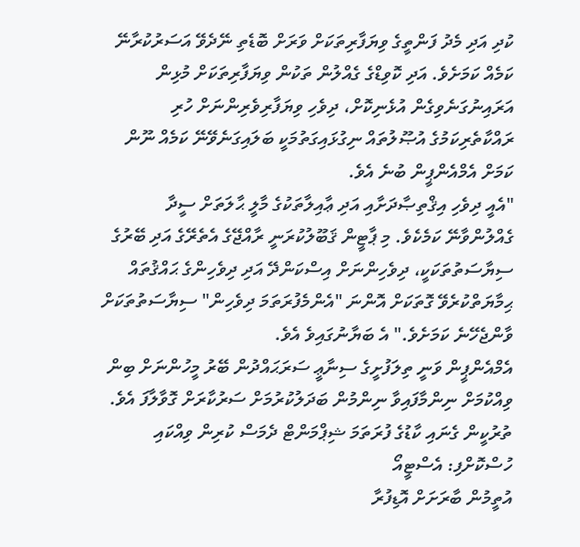ކުދި އަދި މެދު ފަންތީގެ ވިޔަފާރިތަކަށް ވަރަށް ބޮޑެތި ނޭދެވޭ އަސަރުކުރާނޭ ކަމެއް ކަމަށެވެ. އަދި ކޮވިޑްގެ ގެއްލުން ތަކުން ވިޔަފާރިތަކަށް މުޅިން އަރައިނުގަނެވިގެން އުޅެނިކޮށް، ދިވެހި ވިޔަފާރިވެރިންނަށް ހުރި ރައްކާތެރިކަމުގެ އުޞޫލުތައް ނިގުޅައިގަތުމަކީ ބަލައިގަނެވޭނޭ ކަމެއް ނޫން ކަމަށް އެމްއެންޕީން ބުނެ އެވެ.
"އެއީ ދިވެހި އިޤްތިޞާދަށާއި އަދި ޢާއިލާތަކުގެ މާލީ ޙާލަތަށް ސީދާ ގެއްލުންވާނޭ ކަމެކެވެ. މި ޕާޓީން ޤަބޫލުކުރަނީ ރާއްޖޭގެ އެތެރޭގެ އަދި ބޭރުގެ ސިޔާސަތުތަކަކީ، ދިވެހިންނަށް އިސްކަންދޭ އަދި ދިވެހިންގެ ޙައްޤުތައް ޙިމާޔަތްކުރެވޭ ގޮތަކަށް އޮންނަ "އެންމެފުރަތަމަ ދިވެހިން" ސިޔާސަތުތަކަށް ވާންޖެހޭނެ ކަމަށެވެ." އެ ބަޔާނުގައިވެ އެވެ.
އެމްއެންޕީން ވަނީ ތިލަފުށީގެ ސިނާޢީ ސަރަޙައްދުން ބޭރު މީހުންނަށް ބިން ވިއްކުމަށް ނިންމާފައިވާ ނިންމުން ބަދަލުކުރުމަށް ސަރުކާރަށް ގޮވާލާފަ އެވެ.
ތުރުކީން ގެނައި ކާޑުގެ ފުރަތަމަ ޝިޕްމަންޓް ދެމަސް ކުރިން ވިއްކައި ހުސްކޮށްފި: އެސްޓީއޯ
އުތީމުން ބާރަށަށް އޮޑިފުރާ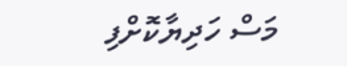މަސް ހަދިޔާކޮށްފި